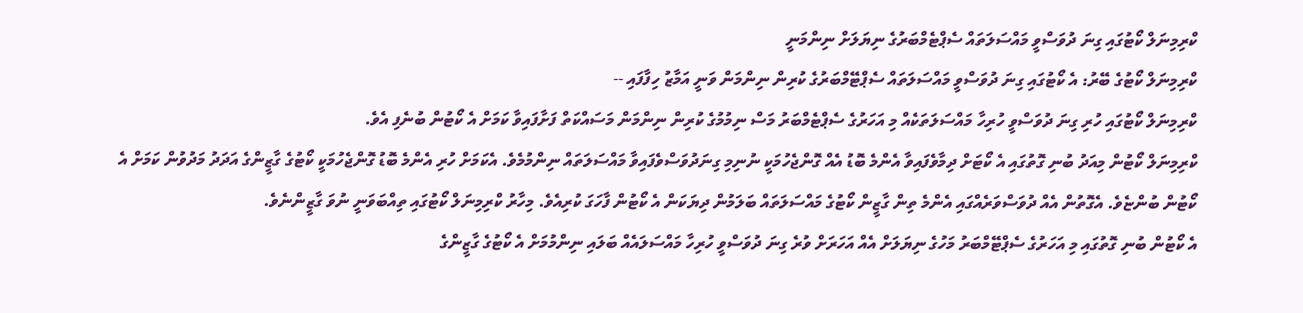ކްރިމިނަލް ކޯޓުގައި ގިނަ ދުވަސްވީ މައްސަލަތައް ސެޕްޓެމްބަރުގެ ނިޔަލަށް ނިންމަނީ
ކްރިމިނަލް ކޯޓުގެ ބޭރު: އެ ކޯޓުގައި ގިނަ ދުވަސްވީ މައްސަލަތައް ސެޕްޓޭމްބަރުގެ ކުރިން ނިންމަން ވަނީ އަމާޒު ހިފާފައި --
ކްރިމިނަލް ކޯޓުގައި ހުރި ގިނަ ދުވަސްވީ ހުރިހާ މައްސަލަތަކެއް މި އަހަރުގެ ސެޕްޓެމްބަރު މަސް ނިމުމުގެ ކުރިން ނިންމަން މަސައްކަތް ފަށާފައިވާ ކަމަށް އެ ކޯޓުން ބުނެފި އެވެ.
ކްރިމިނަލް ކޯޓުން މިއަދު ބުނި ގޮތުގައި އެ ކޯޓަށް ދިމާވެފައިވާ އެންމެ ބޮޑު އެއް ގޮންޖެހުމަކީ ނުނިމި ގިނަދުވަސްވެފައިވާ މައްސަލަތައް ނިންމުމެވެ. އެކަމަށް ހުރި އެންމެ ބޮޑު ގޮންޖެހުމަކީ ކޯޓުގެ ގާޒީންގެ އަދަދު މަދުވުން ކަމަށް އެ ކޯޓުން ބުންޏެވެ. އެގޮތުން އެއް ދުވަސްވަރެއްގައި އެންމެ ތިން ގާޒީން ކޯޓުގެ މައްސަލަތައް ބަލަމުން ދިޔަކަން އެ ކޯޓުން ފާހަގަ ކުރިއެވެ. މިހާރު ކްރިމިނަލް ކޯޓުގައި ތިއްބަވަނީ ނުވަ ގާޒީންނެވެ.
އެ ކޯޓުން ބުނި ގޮތުގައި މި އަހަރުގެ ސެޕްޓޭމްބަރު މަހުގެ ނިޔަލަށް އެއް އަހަރަށް ވުރެ ގިނަ ދުވަސްވީ ހުރިހާ މައްސަލައެއް ބަލައި ނިންމުމަށް އެ ކޯޓުގެ ގާޒީންގެ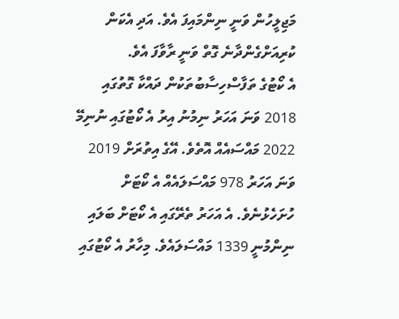މަޖިލީހުން ވަނީ ނިންމައިފަ އެވެ. އަދި އެކަން ކުރިއަށްގެންދާނެ ގޮތް ވަނީ ރާވާފަ އެވެ.
އެ ކޯޓުގެ ތަފާސްހިސާބުތަކުން ދައްކާ ގޮތުގައި 2018 ވަނަ އަހަރު ނިމުނު އިރު އެ ކޯޓުގައި ނުނިމޭ 2022 މައްސައެއް އޮތެވެ. އޭގެ އިތުރަށް 2019 ވަނަ އަހަރު 978 މައްސަލައެއް އެ ކޯޓަށް ހުށަހެޅުނެވެ. އެ އަހަރު ތެރޭގައި އެ ކޯޓަށް ބަލައި ނިންމުނީ 1339 މައްސަލައެވެ. މިހާރު އެ ކޯޓުގައި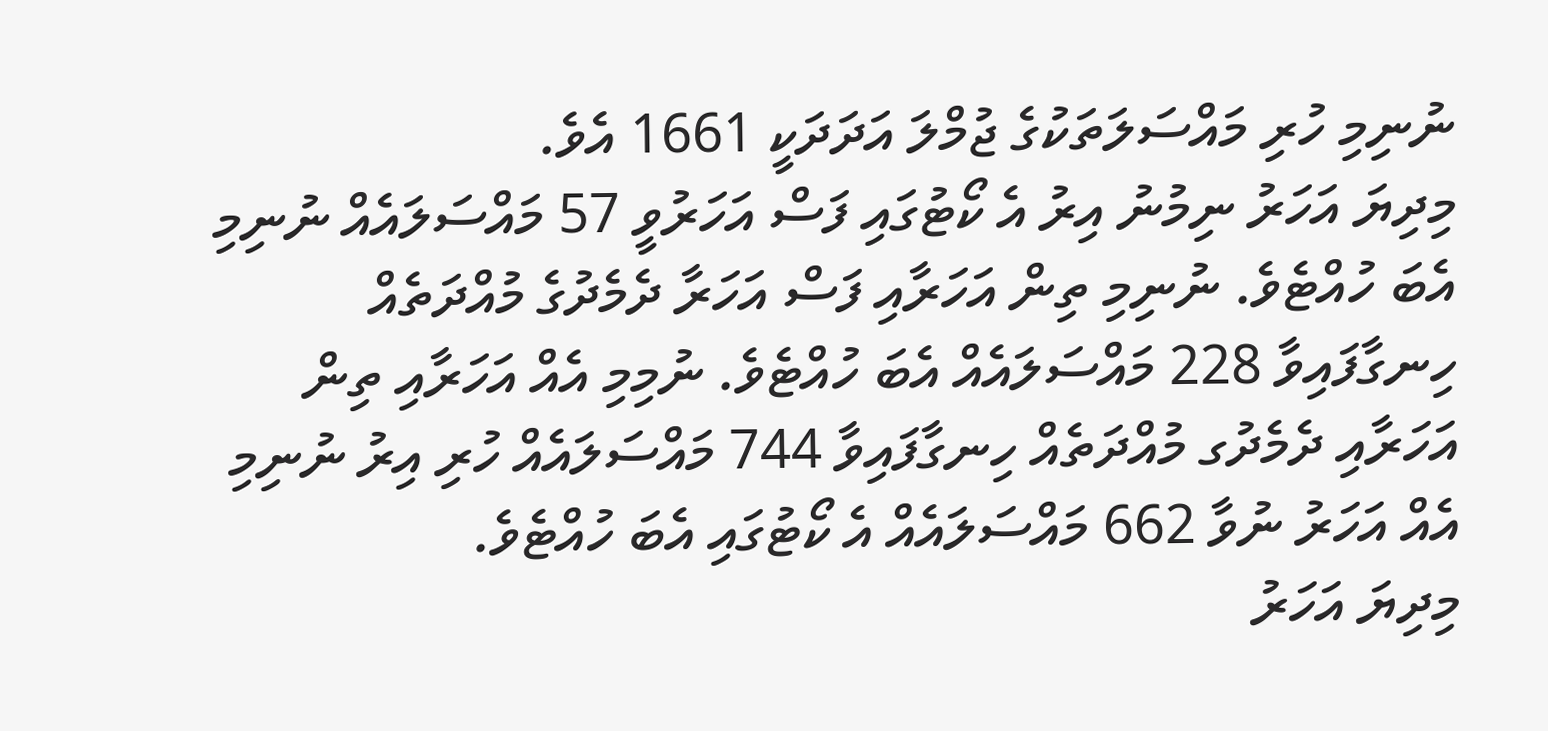ނުނިމި ހުރި މައްސަލަތަކުގެ ޖުމްލަ އަދަދަކީ 1661 އެވެ.
މިދިޔަ އަހަރު ނިމުނު އިރު އެ ކޯޓުގައި ފަސް އަހަރުވީ 57 މައްސަލައެއް ނުނިމި އެބަ ހުއްޓެވެ. ނުނިމި ތިން އަހަރާއި ފަސް އަހަރާ ދެމެދުގެ މުއްދަތެއް ހިނގާފައިވާ 228 މައްސަލައެއް އެބަ ހުއްޓެވެ. ނުމިމި އެއް އަހަރާއި ތިން އަހަރާއި ދެމެދުގ މުއްދަތެއް ހިނގާފައިވާ 744 މައްސަލައެއް ހުރި އިރު ނުނިމި އެއް އަހަރު ނުވާ 662 މައްސަލައެއް އެ ކޯޓުގައި އެބަ ހުއްޓެވެ.
މިދިޔަ އަހަރު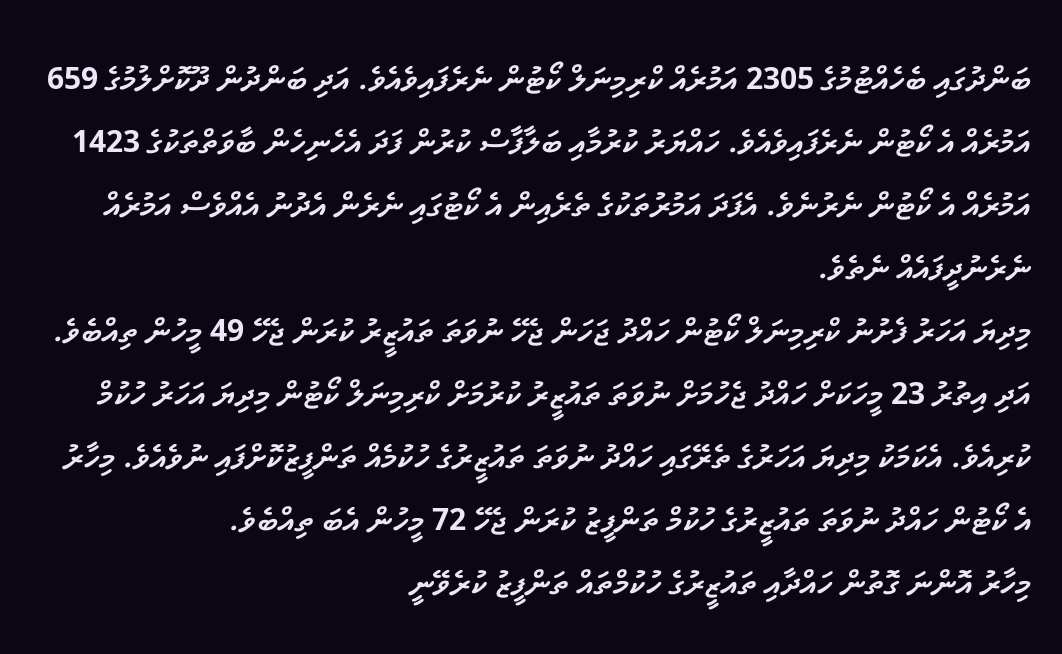ބަންދުގައި ބެހެއްޓުމުގެ 2305 އަމުރެއް ކްރިމިނަލް ކޯޓުން ނެރެފައިވެއެވެ. އަދި ބަންދުން ދޫކޮށްލުމުގެ 659 އަމުރެއް އެ ކޯޓުން ނެރެފައިވެއެވެ. ހައްޔަރު ކުރުމާއި ބަލާފާސް ކުރުން ފަދަ އެހެނިހެން ބާވަތްތަކުގެ 1423 އަމުރެއް އެ ކޯޓުން ނެރުނެވެ. އެފަދަ އަމުރުތަކުގެ ތެރެއިން އެ ކޯޓުގައި ނެރެން އެދުނު އެއްވެސް އަމުރެއް ނެރެނުދީފައެއް ނެތެވެ.
މިދިޔަ އަހަރު ފެށުނު ކްރިމިނަލް ކޯޓުން ހައްދު ޖަހަން ޖެހޭ ނުވަތަ ތައުޒީރު ކުރަން ޖެހޭ 49 މީހުން ތިއްބެވެ. އަދި އިތުރު 23 މީހަކަށް ހައްދު ޖެހުމަށް ނުވަތަ ތައުޒީރު ކުރުމަށް ކްރިމިނަލް ކޯޓުން މިދިޔަ އަހަރު ހުކުމް ކުރިއެވެ. އެކަމަކު މިދިޔަ އަހަރުގެ ތެރޭގައި ހައްދު ނުވަތަ ތައުޒީރުގެ ހުކުމެއް ތަންފީޒުކޮށްފައި ނުވެއެވެ. މިހާރު އެ ކޯޓުން ހައްދު ނުވަތަ ތައުޒީރުގެ ހުކުމް ތަންފީޒު ކުރަން ޖެހޭ 72 މީހުން އެބަ ތިއްބެވެ.
މިހާރު އޮންނަ ގޮތުން ހައްދާއި ތައުޒީރުގެ ހުކުމްތައް ތަންފީޒު ކުރެވޭނީ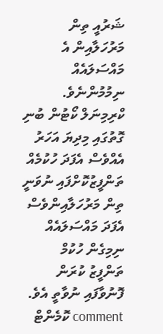ޝަރުއީ ތިން މަރުހަލާއިން އެ މައްސަލައެއް ނިމުމުންނެވެ. ކްރިމިނަލް ކޯޓުން ބުނި ގޮތުގައި މިދިޔަ އަހަރު އެއްވެސް އެފަދަ ހުކުމެއް ތަންފީޒުކޮށްފައި ނުވަނީ ތިން މަރުހަލާއިންވެސް އެފަދަ މައްސަލައެއް ނިމިގެން ހުކުމް ތަންފީޒު ކުރަން ފޮނުވާފައި ނުވާތީ އެވެ.
comment ކޮމެންޓް